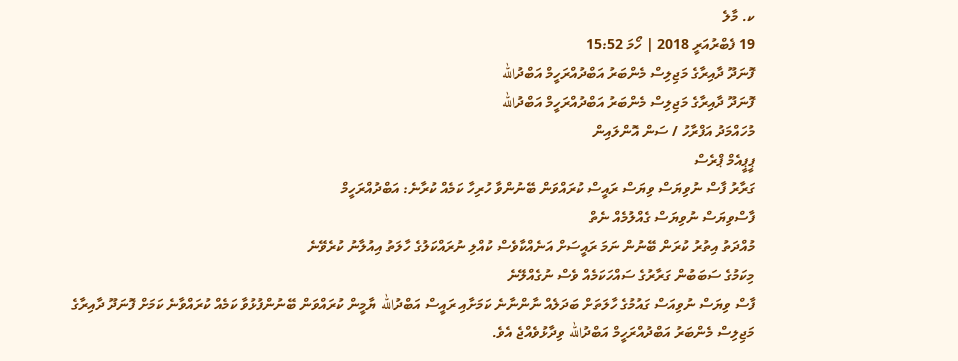ކ. މާލެ
19 ފެބްރުއަރީ 2018 | ހޯމަ 15:52
ފޮނަދޫ ދާއިރާގެ މަޖިލިސް މެންބަރު އަބްދުއްރަހީމް އަބްދުالله
ފޮނަދޫ ދާއިރާގެ މަޖިލިސް މެންބަރު އަބްދުއްރަހީމް އަބްދުالله
މުހައްމަދު އަފްރާހު / ސަން އޮންލައިން
ޕީޕީއެމް ޕްރެސް
ގަރާރު ފާސް ނުވިޔަސް ވިޔަސް ރައީސް ކުރައްވަން ބޭނުންވާ ހުރިހާ ކަމެއް ކުރާނެ: އަބްދުއްރަހީމް
ފާސްވިޔަސް ނުވިޔަސް ގެއްލުމެއް ނެތް
މުއްދަތު އިތުރު ކުރަން ބޭނުން ނަމަ ރައީސަށް އަނެއްކާވެސް ކުއްލި ނުރައްކަލުގެ ހާލަތު އިއުލާނު ކުރެވޭނެ
މިކަމުގެ ސަބަބުން ގަރާރުގެ ސައްހަކަމެއް ވެސް ނުގެއްލޭނެ
ފާސް ވިޔަސް ނުވިއަސް ގައުމުގެ ހާލަތަށް ބަދަލެއް ނާންނާނެ ކަމަށާއި ރައީސް އަބްދުالله ޔާމީން ކުރައްވަން ބޭނުންފުޅުވާ ކަމެއް ކުރައްވާނެ ކަމަށް ފޮނަދޫ ދާއިރާގެ މަޖިލިސް މެންބަރު އަބްދުއްރަހީމް އަބްދުالله ވިދާޅުވެއްޖެ އެވެ.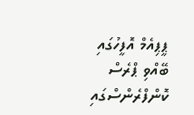ޕީޕިއެމް އޮފީހުގައި ބޭއްވި ޕްރެސް ކޮންފްރެންސްގައި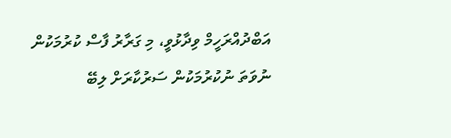އަބްދުއްރަހީމް ވިދާޅުވީ، މި ގަރާރު ފާސް ކުރުމަކުން ނުވަތަ ނުކުރުމަކުން ސަރުކާރަށް ލިބޭ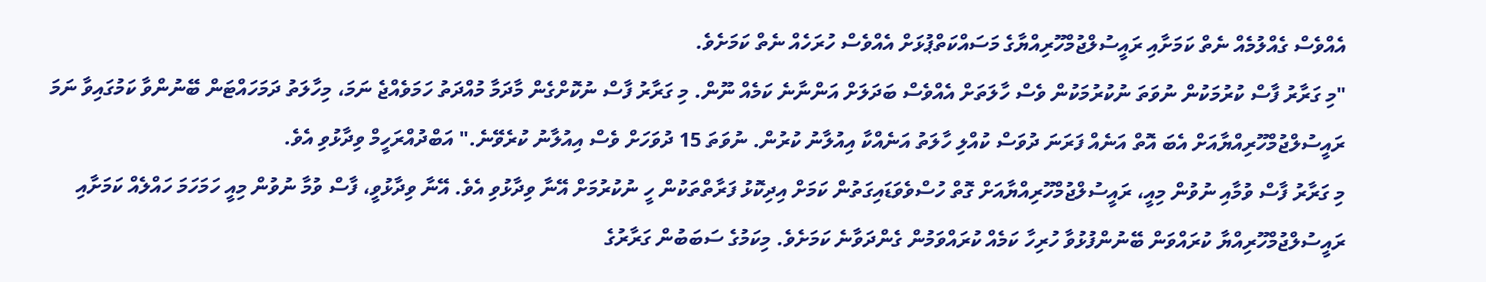އެއްވެސް ގެއްލުމެއް ނެތް ކަމަށާއި ރައީސުލްޖުމްހޫރިއްޔާގެ މަސައްކަތްޕުޅަށް އެއްވެސް ހުރަހެއް ނެތް ކަމަށެވެ.
"މި ގަރާރު ފާސް ކުރުމަކުން ނުވަތަ ނުކުރުމަކުން ވެސް ހާލަތަށް އެއްވެސް ބަދަލަށް އަންނާނެ ކަމެއް ނޫން. މި ގަރާރު ފާސް ނުކޮށްގެން މާދަމާ މުއްދަތު ހަމަވެއްޖެ ނަމަ، މިހާލަތު ދަމަހައްޓަން ބޭނުންވާ ކަމުގައިވާ ނަމަ ރައީސުލްޖުމްހޫރިއްޔާއަށް އެބަ އޮތް އަނެއް ފަރަނަ ދުވަސް ކުއްލި ހާލަތު އަނެއްކާ އިއުލާނު ކުރުން. ނުވަތަ 15 ދުވަހަށް ވެސް އިއުލާނު ކުރެވޭނެ." އަބްދުއްރަހީމް ވިދާޅުވި އެވެ.
މި ގަރާރު ފާސް ވުމާއި ނުވުން މިއީ، ރައީސުލްޖުމްހޫރިއްޔާއަށް ގޮތް ހުސްވެވަޑައިގަތުން ކަމަށް އިދިކޮޅު ފަރާތްތަކުން ހީ ނުކުރުމަށް އޭނާ ވިދާޅުވި އެވެ. އޭނާ ވިދާޅުވީ، ފާސް ވުމާ ނުވުން މިއީ ހަމަހަމަ ހައްލެއް ކަމަށާއި ރައީސުލްޖުމްހޫރިއްޔާ ކުރައްވަން ބޭނުންފުޅުވާ ހުރިހާ ކަމެއް ކުރައްވަމުން ގެންދަވާނެ ކަމަށެވެ. މިކަމުގެ ސަބަބުން ގަރާރުގެ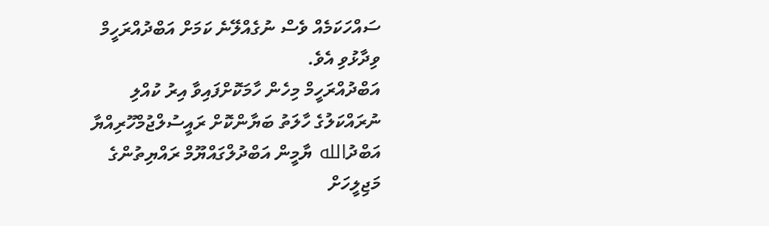ސައްހަކަމެއް ވެސް ނުގެއްލޭނެ ކަމަށް އަބްދުއްރަހީމް ވިދާޅުވި އެވެ.
އަބްދުއްރަހީމް މިހެން ހާމަކޮށްފައިވާ އިރު ކުއްލި ނުރައްކަލުގެ ހާލަތު ބަޔާންކޮށް ރައީސުލްޖުމްހޫރިއްޔާ އަބްދުالله ޔާމީން އަބްދުލްގައްޔޫމް ރައްޔިތުންގެ މަޖިލީހަށް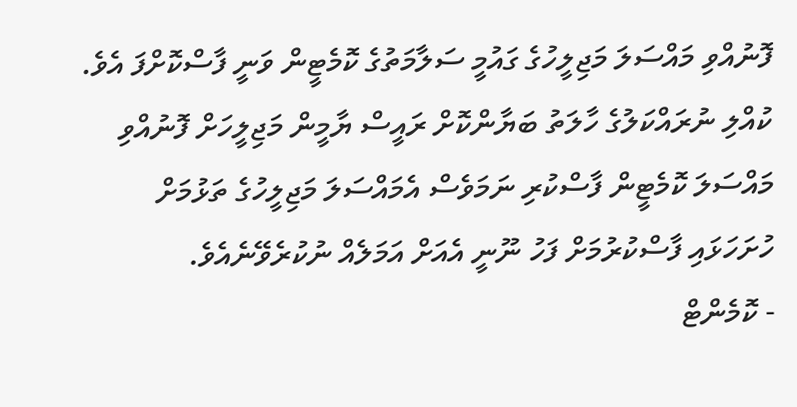ފޮނުއްވި މައްސަލަ މަޖިލީހުގެ ގައުމީ ސަލާމަތުގެ ކޮމެޓީން ވަނީ ފާސްކޮށްފަ އެވެ.
ކުއްލި ނުރައްކަލުގެ ހާލަތު ބަޔާންކޮށް ރައީސް ޔާމީން މަޖިލީހަށް ފޮނުއްވި މައްސަލަ ކޮމެޓީން ފާސްކުރި ނަމަވެސް އެމައްސަލަ މަޖިލީހުގެ ތަޅުމަށް ހުށަހަޅައި ފާސްކުރުމަށް ފަހު ނޫނީ އެއަށް އަމަލެއް ނުކުރެވޭނެއެވެ.
- ކޮމެންޓް